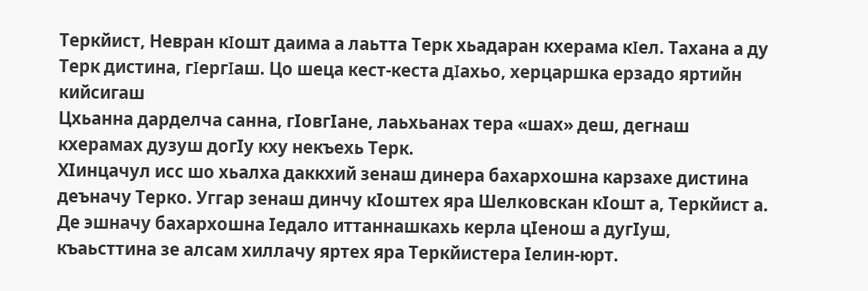Теркйист, Невран кΙошт даима а лаьтта Терк хьадаран кхерама кΙел. Тахана а ду Терк дистина, гΙергΙаш. Цо шеца кест-кеста дΙахьо, херцаршка ерзадо яртийн кийсигаш
Цхьанна дарделча санна, гIовгIане, лаьхьанах тера «шах» деш, дегнаш кхерамах дузуш догIу кху некъехь Терк.
ХIинцачул исс шо хьалха даккхий зенаш динера бахархошна карзахе дистина деъначу Терко. Уггар зенаш динчу кIоштех яра Шелковскан кIошт а, Теркйист а. Де эшначу бахархошна Iедало иттаннашкахь керла цIенош а дугIуш, къаьсттина зе алсам хиллачу яртех яра Теркйистера Iелин-юрт.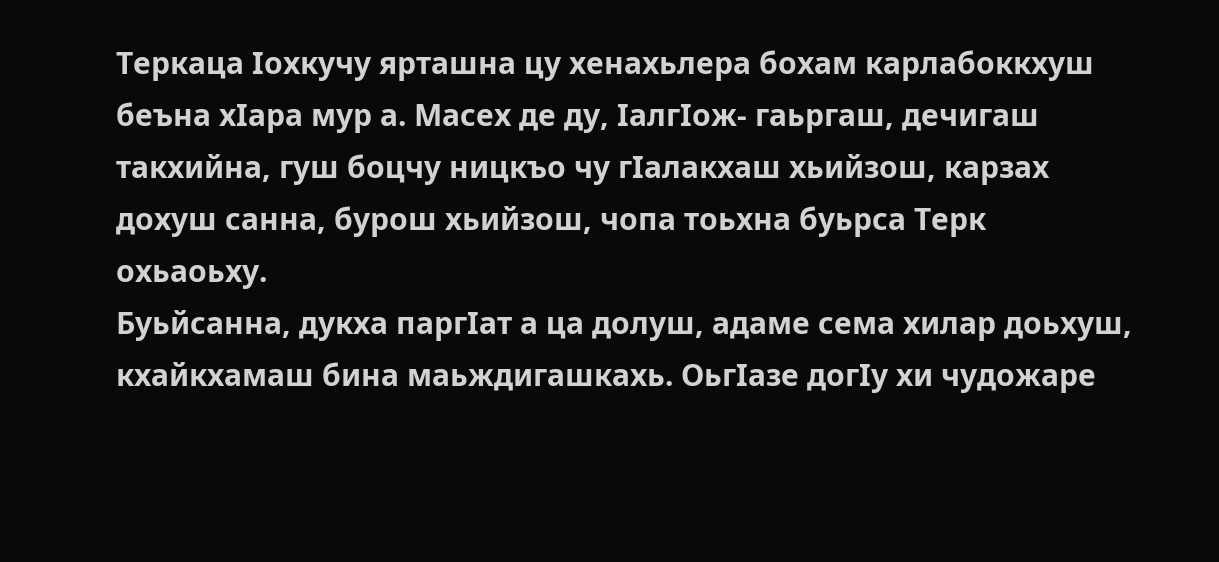Теркаца Iохкучу ярташна цу хенахьлера бохам карлабоккхуш беъна хIара мур а. Масех де ду, IалгIож- гаьргаш, дечигаш такхийна, гуш боцчу ницкъо чу гIалакхаш хьийзош, карзах дохуш санна, бурош хьийзош, чопа тоьхна буьрса Терк охьаоьху.
Буьйсанна, дукха паргIат а ца долуш, адаме сема хилар доьхуш, кхайкхамаш бина маьждигашкахь. ОьгIазе догIу хи чудожаре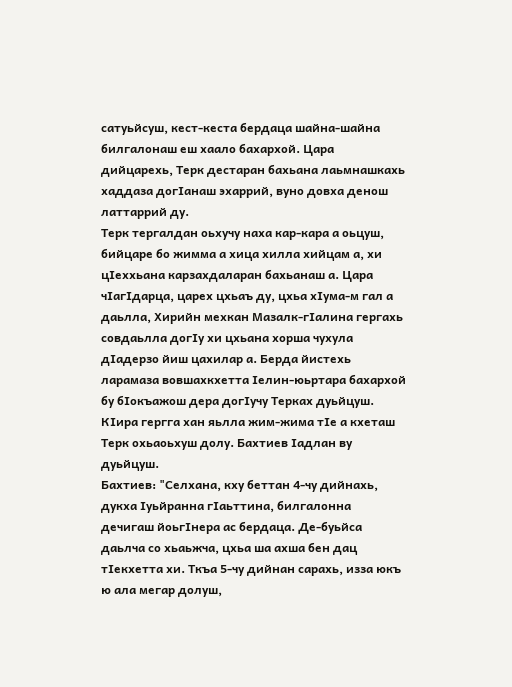сатуьйсуш, кест-кеста бердаца шайна-шайна билгалонаш еш хаало бахархой. Цара дийцарехь, Терк дестаран бахьана лаьмнашкахь хаддаза догIанаш эхаррий, вуно довха денош латтаррий ду.
Терк тергалдан оьхучу наха кар-кара а оьцуш, бийцаре бо жимма а хица хилла хийцам а, хи цIеххьана карзахдаларан бахьанаш а. Цара чIагIдарца, царех цхьаъ ду, цхьа хIума-м гал а даьлла, Хирийн мехкан Мазалк-гIалина гергахь совдаьлла догIу хи цхьана хорша чухула дIадерзо йиш цахилар а. Берда йистехь ларамаза вовшахкхетта Iелин-юьртара бахархой бу бIокъажош дера догIучу Терках дуьйцуш.
КIира гергга хан яьлла жим-жима тIе а кхеташ Терк охьаоьхуш долу. Бахтиев Iадлан ву дуьйцуш.
Бахтиев: "Селхана, кху беттан 4-чу дийнахь, дукха Iуьйранна гIаьттина, билгалонна дечигаш йоьгIнера ас бердаца. Де-буьйса даьлча со хьаьжча, цхьа ша ахша бен дац тIекхетта хи. Ткъа 5-чу дийнан сарахь, изза юкъ ю ала мегар долуш,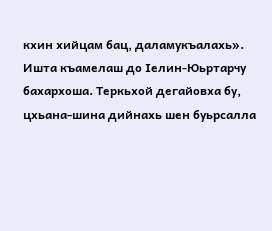кхин хийцам бац, даламукъалахь».
Ишта къамелаш до Iелин-Юьртарчу бахархоша. Теркьхой дегайовха бу, цхьана-шина дийнахь шен буьрсалла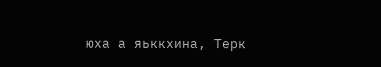юха а яьккхина, Терк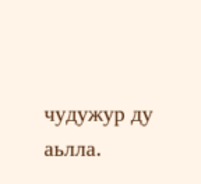чудужур ду аьлла.